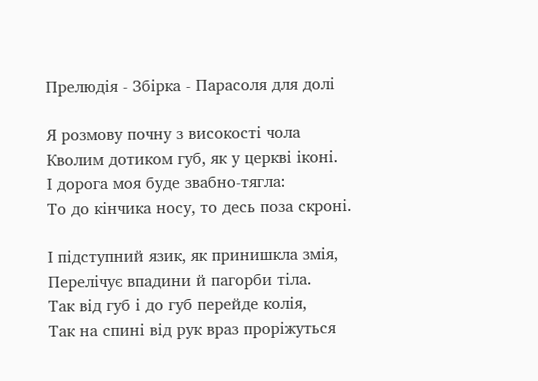Прелюдiя - Збiрка - Парасоля для долi

Я розмову почну з високості чола
Кволим дотиком губ, як у церкві іконі.
І дорога моя буде звабно-тягла:
То до кінчика носу, то десь поза скроні.

І підступний язик, як принишкла змія,
Перелічує впадини й пагорби тіла.
Так від губ і до губ перейде колія,
Так на спині від рук враз проріжуться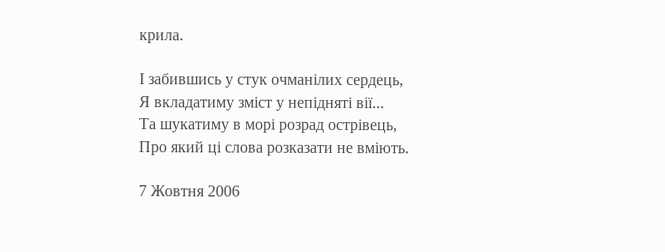крила.

І забившись у стук очманілих сердець,
Я вкладатиму зміст у непідняті вії...
Та шукатиму в морі розрад острівець,
Про який ці слова розказати не вміють.

7 Жовтня 2006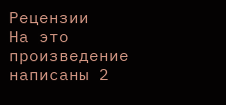Рецензии
На это произведение написаны 2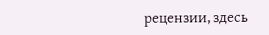рецензии, здесь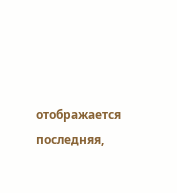отображается последняя,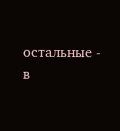остальные - в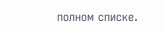полном списке.